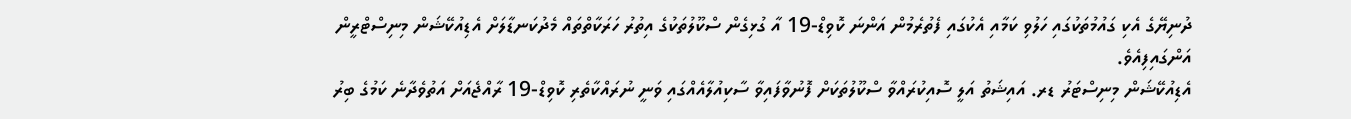ދުނިޔޭގެ އެކި ގައުމުތަކުގައި ހަލުވި ކަމާއި އެކުގައި ފެތުރެމުން އަންނަ ކޮވިޑް-19 އާ ގުޅިގެން ސްކޫލުތަކުގެ އިތުރު ހަރަކާތްތައް މެދުކަނޑާލަށް އެޑިއުކޭޝަން މިނިސްޓްރީން އަންގައިފިއެވެ.
އެޑިއުކޭޝަން މިނިސްޓަރު ޑރ. އައިޝަތު އަލީ ސޮއިކުރައްވާ ސްކޫލުތަކަށް ފޮނުވާފައިވާ ސާކިއުލާއެއްގައި ވަނީ ނުރައްކާތެރި ކޮވިޑް-19 ރާއްޖެއަށް އަތުވެދާނެ ކަމުގެ ބިރު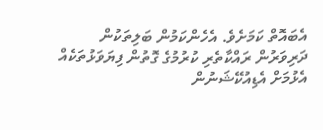އެބައޮތް ކަމަށެވެ. އެހެންކަމުން ބަލިތަކުން ދަރިވަރުން ރައްކާތެރި ކުރުމުގެ ގޮތުން ފިޔަވަޅުތަކެއް އެޅުމަށް އެޑިއުކޭޝަނުން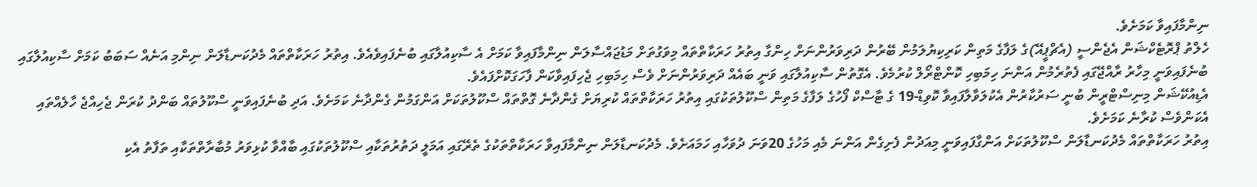ނިންމާފައިވާ ކަމަށެވެ.
ހެލްތު ޕްރޮޓެކްޝަން އެޖެންސީ (އެޗްޕީއޭ)ގެ ލަފާގެ މަތިން ކަރިކިޔުލަމުން ބޭރުން ދަރިވަރުންނަށް ހިންގާ އިތުރު ހަރަކާތްތައް މިވަގުތަށް މަޑުޖައްސާލަން ނިންމާފައިވާ ކަމަށް އެ ސާކިއުލާގައި ބުނެފައިވެއެވެ. އިތުރު ހަރަކާތްތައް މެދުކަނޑާލަން ނިންމި އަނެއް ސަބަބު ކަމަށް ސާކިއުލާގައި ބުނެފައިވަނީ މިހާރު ރާއްޖޭގައި ފެތުރެމުން އަންނަ ހިމަބިހި ކޮންޓްރޯލް ކުރުމެވެ. އެގޮތުން ސާކިއުލާގައި ވަނީ ބައެއް ދަރިވަރުންނަށް ވެސް ހިމަބިހި ޖެހިފައިވާކަން ފާހަގަކޮށްފައެވެ.
އެޑިއުކޭޝަން މިނިސްޓްރީން ބުނީ ސަރުކާރުން އެކުލަވާލާފައިވާ ކޮވިޑް-19 ގެ ޓާސްކް ފޯހުގެ ލަފާގެ މަތިން ސްކޫލުތަކުގައި އިތުރު ހަރަކާތްތައް ކުރިޔަށް ގެންދާނެ ގޮތްތައް ސްކޫލުތަކަށް އަންގަމުން ގެންދާނެ ކަމަށެވެ. އަދި ބުނެފައިވަނީ ސްކޫލުތައް ބަންދު ކުރަން ޖެހިއްޖެ ހާލެއްތައި އެކަންވެސް ކުރާނެ ކަމަށެވެ.
އިތުރު ހަރަކާތްތައް މެދުކަނޑާލަން ސްކޫލުތަކަށް އަންގާފައިވަނީ މިއަދުން ފެށިގެން އަންނަ މެއި މަހުގެ 20ވަނަ ދުވަހާއި ހަމައަށެވެ. މެދުކަނޑާލަން ނިންމާފައިވާ ހަރަކާތްތަކުގެ ތެރޭގައި އަމަލީ ދަތުރުތަކާއި ސްކޫލުތަކުގައި ބާއްވާ ކުޅިވަރު މުބާރާތްތަކާއި ތަފާތު އެކި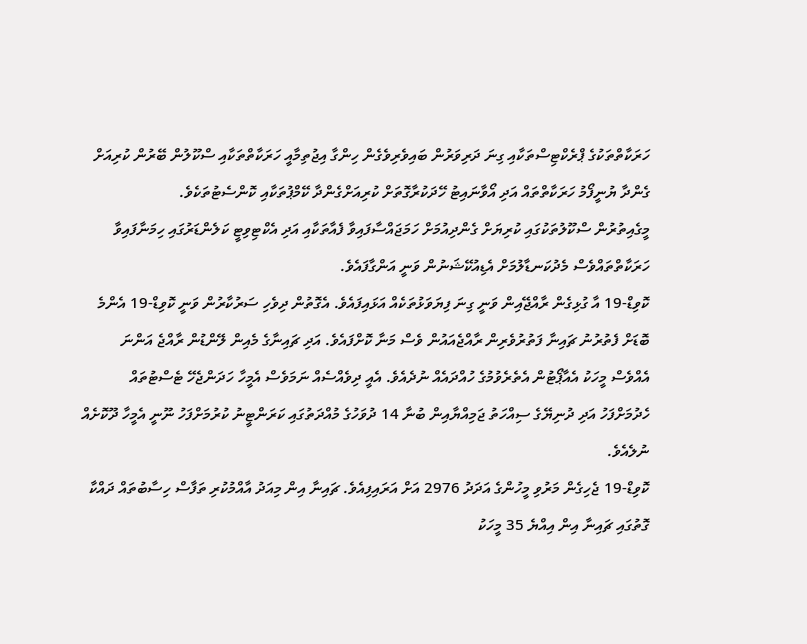ހަރަކާތްތަކުގެ ޕްރެކްޓިސްތަކާއި ގިނަ ދަރިވަރުން ބައިވެރިވެގެން ހިންގާ އިޖުތިމާއީ ހަރަކާތްތަކާއި ސްކޫލުން ބޭރުން ކުރިއަށް ގެންދާ ޔުނީފޯމު ހަރަކާތްތައް އަދި އޯވާނައިޓު ހޭދަކުރާގޮތަށް ކުރިއަށްގެންދާ ކޭމްޕުތަކާއި ކޮންސެޓުތަކެވެ.
މީގެއިތުރުން ސްކޫލުތަކުގައި ކުރިޔަށް ގެންދިއުމަށް ހަމަޖައްސާފައިވާ ފެއާތަކާއި އަދި އެކްޓިވިޓީ ކަލެންޑަރުގައި ހިމަނާފައިވާ ހަރަކާތްތައްވެސް މެދުކަނޑާލުމަށް އެޑިއުކޭޝަނުން ވަނީ އަންގާފައެވެ.
ކޮވިޑް-19 އާ ގުޅިގެން ރާއްޖޭއިން ވަނީ ގިނަ ފިޔަވަޅުތަކެއް އަޅައިފައެވެ. އެގޮތުން ދިވެހި ސަރުކާރުން ވަނީ ކޮވިޑް-19 އެންމެ ބޮޑަށް ފެތުރުނު ޗައިނާ ފަތުރުވެރިން ރާއްޖެއައުން ވެސް މަނާ ކޮށްފައެވެ. އަދި ޗައިނާގެ މެއިން ލޭންޑުން ރާއްޖެ އަންނަ އެއްވެސް މީހަކު އެއާޕޯޓުން އެތެރެވުމުގެ ހުއްދައެއް ނުދެއެވެ. އެއީ ދިވެއްސެއް ނަމަވެސް އެމީހާ ހަދަންޖެހޭ ޓެސްޓުތައް ހެދުމަށްފަހު އަދި ދުނިޔޭގެ ސިއްހަތު ޖަމިއްޔާއިން ބުނާ 14 ދުވަހުގެ މުއްދަތުގައި ކަރަންޓީނު ކުރުމަށްފަހު ނޫނީ އެމީހާ ދޫކޮށެއް ނުލެއެވެ.
ކޮވިޑް-19 ޖެހިގެން މަރުވި މީހުންގެ އަދަދު 2976 އަށް އަރައިފިއެވެ. ޗައިނާ އިން މިއަދު އާއްމުކުރި ތަފާސް ހިސާބުތައް ދައްކާ ގޮތުގައި ޗައިނާ އިން އިއްޔެ 35 މީހަކު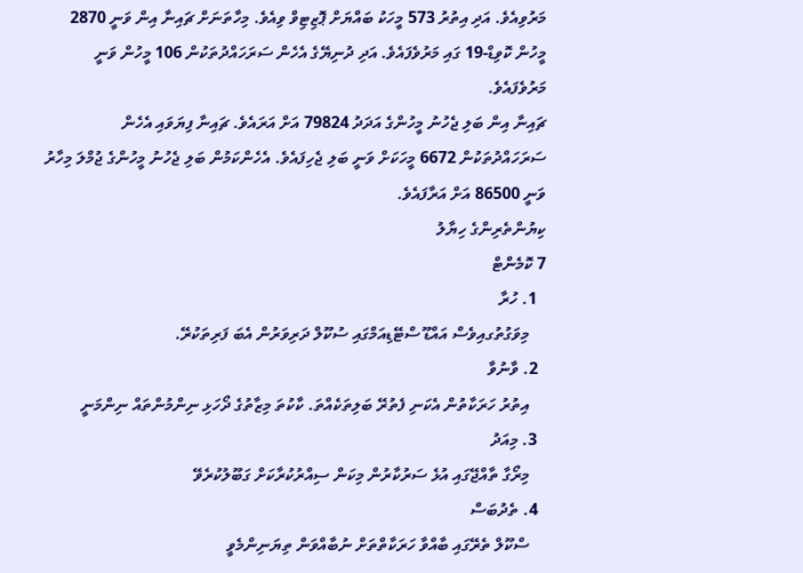މަރުވިއެވެ. އަދި އިތުރު 573 މީހަކު ބައްޔަށް ޕޮޒިޓިވް ވިއެވެ. މިހާތަނަށް ޗައިނާ އިން ވަނީ 2870 މީހުން ކޮވިޑް-19 ގައި މަރުވެފައެވެ. އަދި ދުނިޔޭގެ އެހެން ސަރަހައްދުތަކުން 106 މީހުން ވަނީ މަރުވެފައެވެ.
ޗައިނާ އިން ބަލި ޖެހުނު މީހުންގެ އަދަދު 79824 އަށް އަރައެވެ. ޗައިނާ ފިޔަވައި އެހެން ސަރަހައްދުތަކުން 6672 މީހަކަށް ވަނީ ބަލި ޖެހިފައެވެ. އެހެންކަމުން ބަލި ޖެހުނު މީހުންގެ ޖުމްލަ މިހާރު ވަނީ 86500 އަށް އަރާފައެވެ.
ކިޔުންތެރިންގެ ހިޔާލު
7 ކޮމެންޓް
  1. ހުރާ
    މިވަގުތުގއިވެސް އައްޑޫ ސްޓޭޑިއަމްގައި ސުކޫލް ދަރިވަރުން އެބަ ފަރިތަކުރޭ.
  2. ވާނުވާ
    އިތުރު ހަރަކާތުން އެކަނި ފެތުރޭ ބަލިތަކެއްތަ. ކާކުތަ މިޒާތުގެ ދޯހަޅި ނިންމުންތައް ނިންމަނީ
  3. މިއަދު
    މިރޯގާ ތާއްޖޭގައި އުޅެ ސަރުކާރުން މިކަން ސިއްރުކުރާކަށް ގަބޫލުކުރެވޭ
  4. ތެދުބަސް
    ސްކޫލް ތެރޭގައި ބާއްވާ ހަރަކާތްތަށް ނުބާއްވަން ތިޔަނިންމެވީ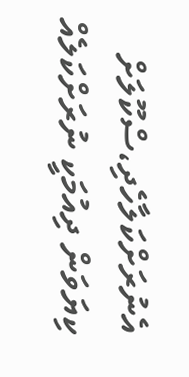އެނުރަށްކަލާހެދި،ސްކޫލަށް ކިޔަވަން ދިއުމަކީ ނުރަށްކަލެއް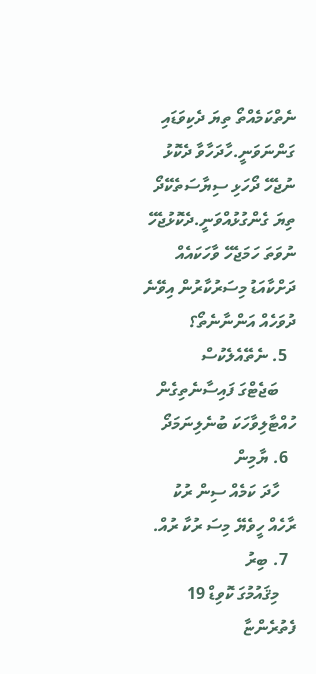ނެތްކަމެއްތޯ ތިޔަ ދެކިވަޑައި ގަންނަވަނީ.ހާދަހާވާ ދެކޮޅު ނުޖެހޭ ދޯހަޅި ސިޔާސަތެކޭދޯ ތިޔަ ގެންގުޅުއްވަނީ.ދެކޮޅުޖެހޭ ނުވަތަ ހަމަޖެހޭ ވާހަކައެއް ދަށްކާއަޑު މިސަރުކާރުން އިވޭނެ ދުވަހެއް އަންނާނެތޯ؟
  5. ނެތޭއެލެކުސް
    ބަޖެޓްގަ ފައިސާނެތިގެން ހުއްޓާލިވާހަކަ ބުނެލިނަމަދޯ
  6. ޔާމިން
    ހާދަ ކަމެއް ސިން ރުކު ރާހެއް ހީވެޔޭ މިސަ ރުކާ ރުއް.
  7. ބިރު
    މިޤައުމުގަ ކޮވިޑް 19 ފެތުރެންޏާ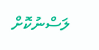ލަސްނުކޮށް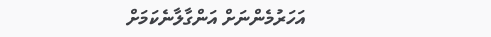އަހަރުމެންނަށް އަންގާލާނެކަމަށް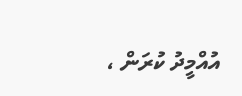އުއްމީދު ކުރަން ،